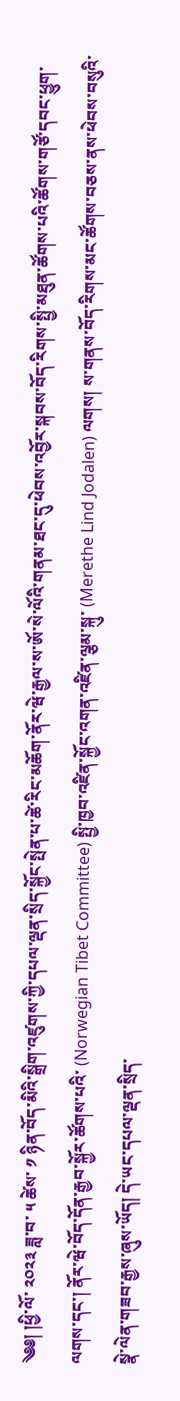༄༅། །ཕྱི་ལོ་ ༢༠༢༣ ཟླ་བ་ ༥ ཚེས་ ༡ ཉིན་བོད་མིའི་སྒྲིག་འཛུགས་ཀྱི་དཔལ་ལྡན་སྲིད་སྐྱོང་སྤེན་པ་ཚེ་རིང་མཆོག་ནོར་ཝེ་རྒྱལ་ས་ཨོ་སེ་ལོའི་གནམ་ཐང་དུ་ཕེབས་འབྱོར་སྐབས་བོད་རིགས་སྤྱི་མཐུན་ཚོགས་པའི་ཚོགས་གཙོ་དབང་ཕྱུག་ལགས་དང་། ནོར་ཝེ་བོད་དོན་རྒྱབ་སྐྱོར་ཚོགས་པའི་ (Norwegian Tibet Committee) སྤྱི་ཁྱབ་འཛིན་སྐྱོང་འགན་འཛིན་ལྕམ་སྐུ་ (Merethe Lind Jodalen) ལགས། ས་གནས་བོད་རིགས་མང་ཚོགས་བཅས་ནས་ཕེབས་བསུའི་སྣེ་ལེན་གཟབ་རྒྱས་ཞུས་ཡོད། དེ་ཡང་དཔལ་ལྡན་སྲིད་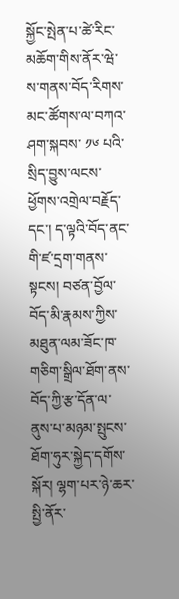སྐྱོང་སྤེན་པ་ཚེ་རིང་མཆོག་གིས་ནོར་ཝེ་ས་གནས་བོད་རིགས་མང་ཚོགས་ལ་བཀའ་ཤག་སྐབས་ ༡༦ པའི་སྲིད་བྱུས་ལངས་ཕྱོགས་འགྲེལ་བརྗོད་དང་། ད་ལྟའི་བོད་ནང་གི་ཛ་དྲག་གནས་སྟངས། བཙན་བྱོལ་བོད་མི་རྣམས་ཀྱིས་མཐུན་ལམ་ཟོང་ཁ་གཅིག་སྒྲིལ་ཐོག་ནས་བོད་ཀྱི་རྩ་དོན་ལ་ནུས་པ་མཉམ་སྤུངས་ཐོག་ཧུར་སྐྱེད་དགོས་སྐོར། ལྷག་པར་ཉེ་ཆར་སྤྱི་ནོར་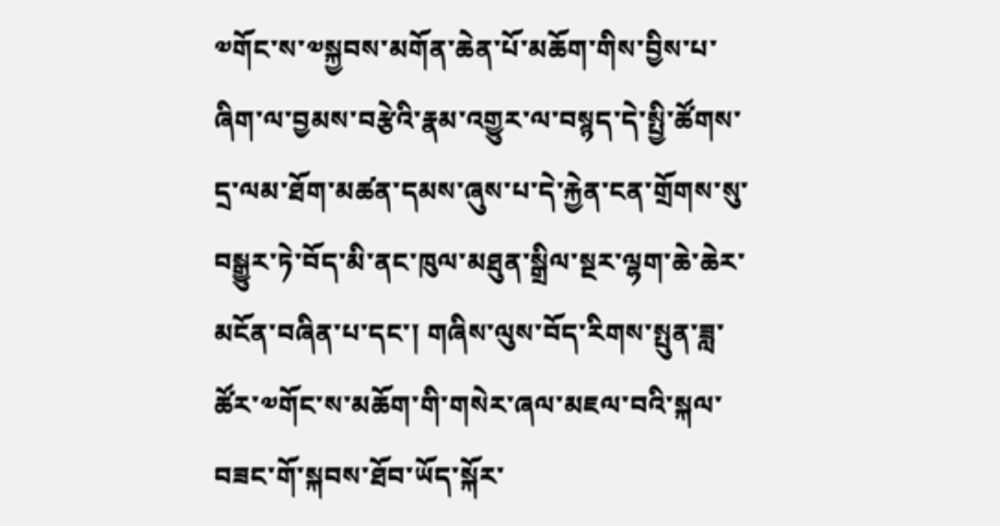༧གོང་ས་༧སྐྱབས་མགོན་ཆེན་པོ་མཆོག་གིས་བྱིས་པ་ཞིག་ལ་བྱམས་བརྩེའི་རྣམ་འགྱུར་ལ་བསྙད་དེ་སྤྱི་ཚོགས་དྲ་ལམ་ཐོག་མཚན་དམས་ཞུས་པ་དེ་རྐྱེན་ངན་གྲོགས་སུ་བསྒྱུར་ཏེ་བོད་མི་ནང་ཁུལ་མཐུན་སྒྲིལ་སྔར་ལྷག་ཆེ་ཆེར་མངོན་བཞིན་པ་དང་། གཞིས་ལུས་བོད་རིགས་སྤུན་ཟླ་ཚོར་༧གོང་ས་མཆོག་གི་གསེར་ཞལ་མཇལ་བའི་སྐལ་བཟང་གོ་སྐབས་ཐོབ་ཡོད་སྐོར་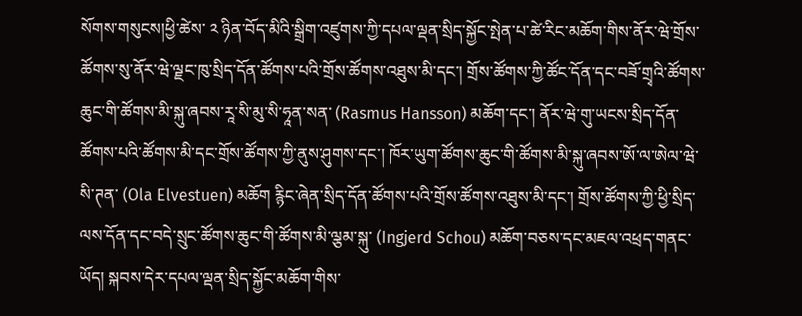སོགས་གསུངས།ཕྱི་ཚེས་ ༢ ཉིན་བོད་མིའི་སྒྲིག་འཛུགས་ཀྱི་དཔལ་ལྡན་སྲིད་སྐྱོང་སྤེན་པ་ཚེ་རིང་མཆོག་གིས་ནོར་ཝེ་གྲོས་ཚོགས་སུ་ནོར་ཝེ་ལྗང་ཁུ་སྲིད་དོན་ཚོགས་པའི་གྲོས་ཚོགས་འཐུས་མི་དང་། གྲོས་ཚོགས་ཀྱི་ཚོང་དོན་དང་བཟོ་གྲྭའི་ཚོགས་ཆུང་གི་ཚོགས་མི་སྐུ་ཞབས་རཱ་སི་མུ་སི་ཧཱན་སན་ (Rasmus Hansson) མཆོག་དང་། ནོར་ཝེ་གུ་ཡངས་སྲིད་དོན་ཚོགས་པའི་ཚོགས་མི་དང་གྲོས་ཚོགས་ཀྱི་ནུས་ཤུགས་དང་། ཁོར་ཡུག་ཚོགས་ཆུང་གི་ཚོགས་མི་སྐུ་ཞབས་ཨོ་ལ་ཨེལ་ཝེ་སི་ཊན་ (Ola Elvestuen) མཆོག རྙིང་ཞེན་སྲིད་དོན་ཚོགས་པའི་གྲོས་ཚོགས་འཐུས་མི་དང་། གྲོས་ཚོགས་ཀྱི་ཕྱི་སྲིད་ལས་དོན་དང་བདེ་སྲུང་ཚོགས་ཆུང་གི་ཚོགས་མི་ལྕམ་སྐུ་ (Ingjerd Schou) མཆོག་བཅས་དང་མཇལ་འཕྲད་གནང་ཡོད། སྐབས་དེར་དཔལ་ལྡན་སྲིད་སྐྱོང་མཆོག་གིས་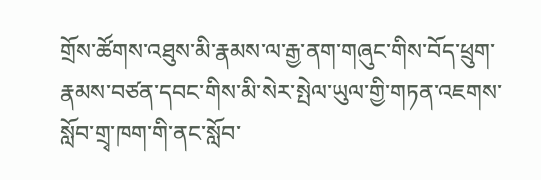གྲོས་ཚོགས་འཐུས་མི་རྣམས་ལ་རྒྱ་ནག་གཞུང་གིས་བོད་ཕྲུག་རྣམས་བཙན་དབང་གིས་མི་སེར་སྤེལ་ཡུལ་གྱི་གཏན་འཇགས་སློབ་གྲྭ་ཁག་གི་ནང་སློབ་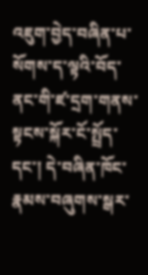འཇུག་བྱེད་བཞིན་པ་སོགས་ད་ལྟའི་བོད་ནང་གི་ཛ་དྲག་གནས་སྟངས་སྐོར་ངོ་སྤྲོད་དང་། དེ་བཞིན་ཁོང་རྣམས་བཞུགས་སྒར་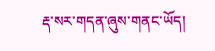རྡ་སར་གདན་ཞུས་གནང་ཡོད།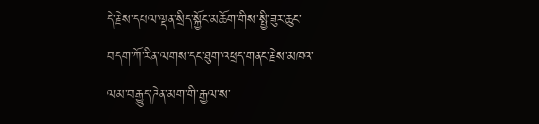དེ་རྗེས་དཔལ་ལྡན་སྲིད་སྐྱོང་མཆོག་གིས་སྤྱི་ཟུར་ཆུང་བདག་ཀོ་རིན་ལགས་དང་ཐུག་འཕྲད་གནང་རྗེས་མཁའ་ལམ་བརྒྱུད་ཌེན་མག་གི་རྒྱལ་ས་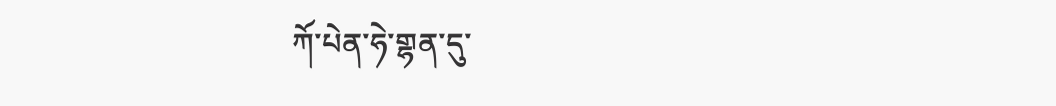ཀོ་པེན་ཧེ་གྷན་དུ་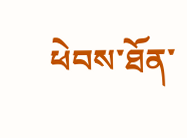ཕེབས་ཐོན་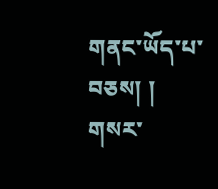གནང་ཡོད་པ་བཅས། །
གསར་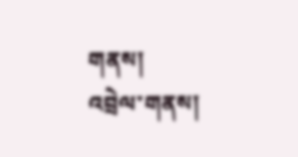གནས།
འབྲེལ་གནས།